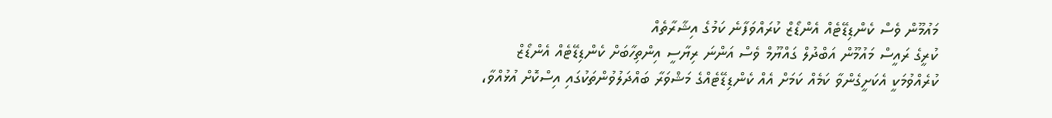މައުމޫން ވެސް ކެންޑިޑޭޓެއް އެންޑޯޒް ކުރައްވަފާނެ ކަމުގެ އިޝާރާތެއް
ކުރީގެ ރައީސް މައުމޫން އަބްދުލް ގައްޔޫމް ވެސް އަންނަ ރިޔާސީ އިންތިހާބަށް ކެންޑިޑޭޓެއް އެންޑޯޒް ކުރެއްވުމަކީ އެކަށީގެންވާ ކަމެއް ކަމަށް އެއް ކެންޑިޑޭޓެއްގެ މަޝްވަރާ ބައްދަލުވުންތަކުގައި އިސްކޮށް އުޅުއްވާ،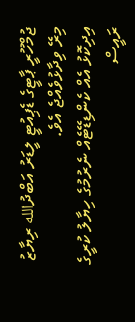ޖުމްހޫރީ ޕާޓީގެ ޑެޕިއުޓީ ލީޑަރު އަބްދުالله ރިޔާޒު މިރޭ ވިދާޅުވެއްޖެ އެވެ.
އިދިކޮޅު އެއް ކެންޑިޑޭޓެއް ނެރުމުގެ ހިޔާލު ކުރީގެ ރައީސް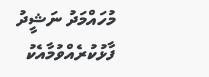މުހައްމަދު ނަޝީދު ފާޅުކުރެއްވުމާއެކު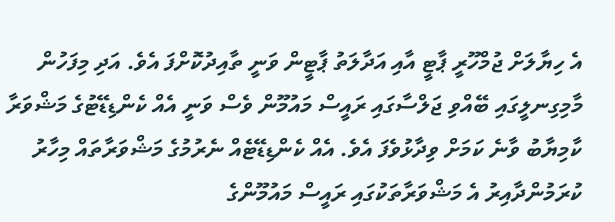އެ ހިޔާލަށް ޖުމްހޫރީ ޕާޓީ އާއި އަދާލަތު ޕާޓީން ވަނީ ތާއިދުކޮށްފަ އެވެ. އަދި މިފަހުން މާމިގިނލީގައި ބޭއްވި ޖަލްސާގައި ރައީސް މައުމޫން ވެސް ވަނީ އެއް ކެންޑިޑޭޓުގެ މަޝްވަރާ ކާމިޔާބު ވާނެ ކަމަށް ވިދާޅުވެފަ އެވެ. އެއް ކެންޑިޑޭޓެއް ނެރުމުގެ މަޝްވަރާތައް މިހާރު ކުރަމުންދާއިރު އެ މަޝްވަރާތަކުގައި ރައީސް މައުމޫންގެ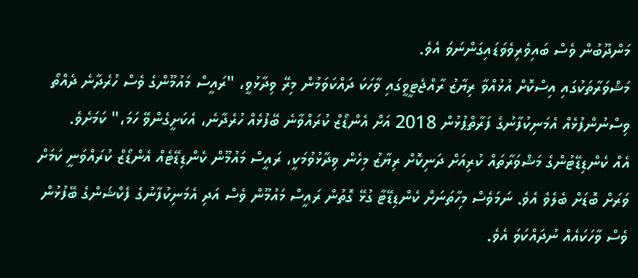މަންދޫބުން ވެސް ބައިވެރިވެވަޑައިގަންނަވަ އެވެ.
މަޝްވަރާތަކުގައި އިސްކޮށް އުޅުއްވާ ރިޔާޒު ރާއްޖެޓީވީގައި ވާހަކަ ދައްކަވަމުން މިރޭ ވިދާޅުވީ، "ރައީސް މައުމޫންގެ ވެސް ހުރެދާނެ ދެއްތޯ ވިސްނުންފުޅެއް އެމަނިކުފާނުގެ ފަރާތްޕުޅުން 2018 އަށް އެންޑޯޒް ކުރައްވާނެ ބޭފުޅެއް ހުރެދާނެ، އެކަށީގެންވޭ ހަމަ،" ކަމަށެވެ.
އެއް ކެންޑިޑޭޓުންގެ މަޝްވަރާތައް ކުރިއަށް ދަނިކޮށް ރިޔާޒު މިހެން ވިދާޅުވުމަކީ، ރައީސް މައުމޫން ކެންޑިޑޭޓެއް އެންޑޯޒް ކުރައްވަނީ ކަމަށް ވަރަށް ބޮޑަށް ބެލެވެ އެވެ. ނަމަވެސް މިހާތަނަށް ކެންޑިޑޭޓާ ގުޅޭ ގޮތުން ރައީސް މައުމޫން ވެސް އަދި އެމަނިކުފާނުގެ ފެކްޝަންގެ ބޭފުޅުން ވެސް ވާހަކައެއް ނުދައްކަވަ އެވެ.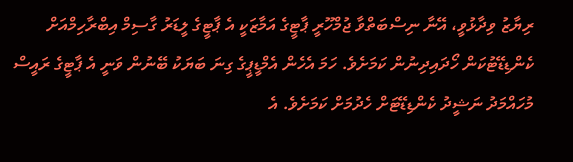ރިޔާޒު ވިދާޅުވީ، އޭނާ ނިސްބަތްވާ ޖުމްހޫރީ ޕާޓީގެ އަމާޒަކީ އެ ޕާޓީގެ ލީޑަރު ގާސިމް އިބްރާހިމްއަށް ކެންޑިޑޭޓުކަން ހޯދައިދިނުން ކަމަށެވެ. ހަމަ އެހެން އެމްޑީޕީގެ ގިނަ ބަޔަކު ބޭނުން ވަނީ އެ ޕާޓީގެ ރައީސް މުހައްމަދު ނަޝީދު ކެންޑިޑޭޓަށް ހެދުމަށް ކަމަށެވެ. އެ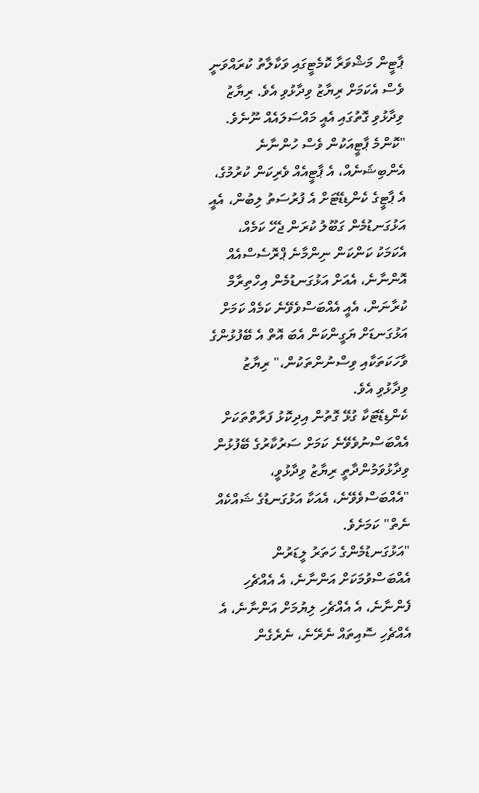ޕާޓީން މަޝްވަރާ ކޮމެޓީގައި ވަކާލާތު ކުރައްވަނީ ވެސް އެކަމަށް ރިޔާޒު ވިދާޅުވި އެވެ. ރިޔާޒު ވިދާޅުވި ގޮތުގައި އެއީ މައްސަލައެއް ނޫނެވެ.
"ކޮންމެ ޕާޓީއަކުން ވެސް ހުންނާނެ އެންބިޝަނެއް، އެ ޕާޓީއެއް ވެރިކަން ކުރުމުގެ، އެ ޕާޓީގެ ކެންޑިޑޭޓަށް އެ ފުރުސަތު ލިބުން، އެއީ އަޅުގަނޑުމެން ގަބޫލު ކުރަން ޖެހޭ ކަމެއް، އެކަމަކު ކަންކަން ނިންމާނެ ޕްރޮސެސްއެއް އޮންނާނެ، އެއަށް އަޅުގަނޑުމެން އިހްތިރާމް ކުރާނަން، އެއީ އެއްބަސްވެވޭނެ ކަމެއް ކަމަށް އަޅުގަނޑަށް ޔަގީންކަން އެބަ އޮތް އެ ބޭފުޅުންގެ ވާހަކަތަކާއި ވިސްނުންތަކުން،" ރިޔާޒު ވިދާޅުވި އެވެ.
ކެންޑިޑޭޓަކާ ގުޅޭ ގޮތުން އިދިކޮޅު ފަރާތްތަކަށް އެއްބަސްނުވެވޭނެ ކަމަށް ސަރުކާރުގެ ބޭފުޅުން ވިދާޅުވަމުންދާތީ ރިޔާޒު ވިދާޅުވީ، "އެއްބަސްވެވޭނެ، އެއަކާ އަޅުގަނޑުގެ ޝައްކެއް ނެތް" ކަމަށެވެ.
"އަޅުގަނޑުމެންގެ ހަތަރު ލީޑަރުން އެއްބަސްވުމަކަށް އަންނާނެ، އެ އެއްޗެހި ފެންނާނެ، އެ އެއްޗެހި ލިޔުމަށް އަންނާނެ، އެ އެއްޗެހި ސޮއިތައް ނެރޭނެ، ނެރެގެން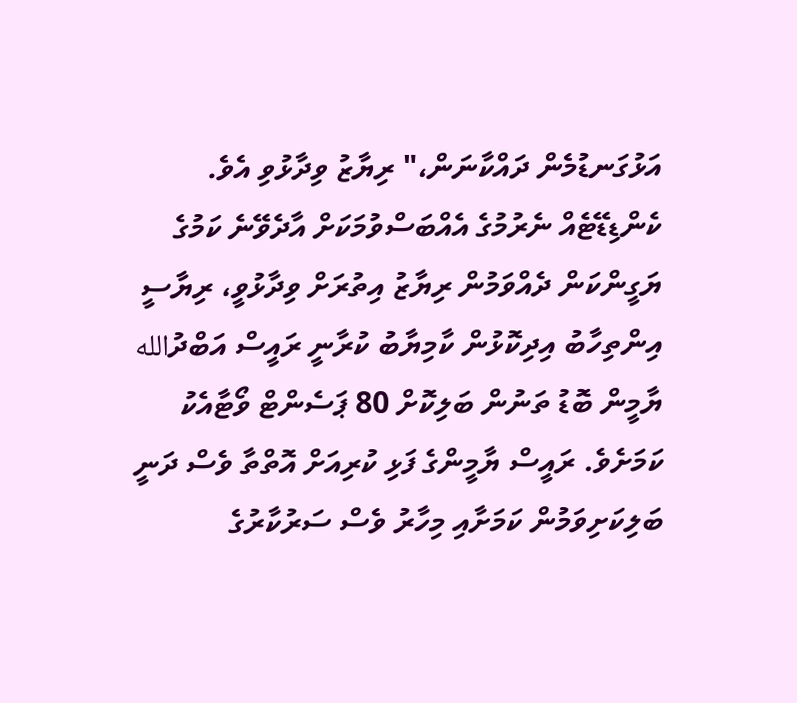އަޅުގަނޑުމެން ދައްކާނަން،" ރިޔާޒު ވިދާޅުވި އެވެ.
ކެންޑިޑޭޓެއް ނެރުމުގެ އެއްބަސްވުމަކަށް އާދެވޭނެ ކަމުގެ ޔަގީންކަން ދެއްވަމުން ރިޔާޒު އިތުރަށް ވިދާޅުވީ، ރިޔާސީ އިންތިހާބު އިދިކޮޅުން ކާމިޔާބު ކުރާނީ ރައީސް އަބްދުالله ޔާމީން ބޮޑު ތަނުން ބަލިކޮށް 80 ޕަސެންޓް ވޯޓާއެކު ކަމަށެވެ. ރައީސް ޔާމީންގެ ފަޅި ކުރިއަށް އޮތްތާ ވެސް ދަނީ ބަލިކަށިވަމުން ކަމަށާއި މިހާރު ވެސް ސަރުކާރުގެ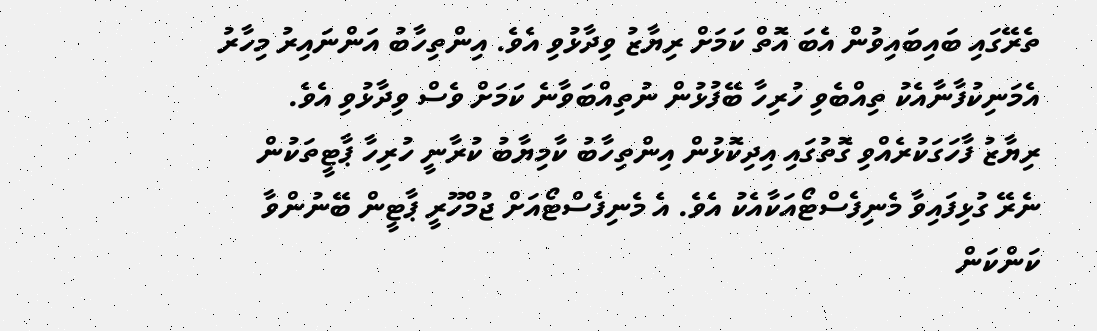ތެރޭގައި ބައިބައިވުން އެބަ އޮތް ކަމަށް ރިޔާޒު ވިދާޅުވި އެވެ. އިންތިހާބު އަންނައިރު މިހާރު އެމަނިކުފާނާއެކު ތިއްބެވި ހުރިހާ ބޭފުޅުން ނުތިއްބަވާނެ ކަމަށް ވެސް ވިދާޅުވި އެވެ.
ރިޔާޒު ފާހަގަކުރެއްވި ގޮތުގައި އިދިކޮޅުން އިންތިހާބު ކާމިޔާބު ކުރާނީ ހުރިހާ ޕާޓީތަކުން ނެރޭ ގުޅިފައިވާ މެނިފެސްޓޯއަކާއެކު އެވެ. އެ މެނިފެސްޓޯއަށް ޖުމްހޫރީ ޕާޓީން ބޭނުންވާ ކަންކަން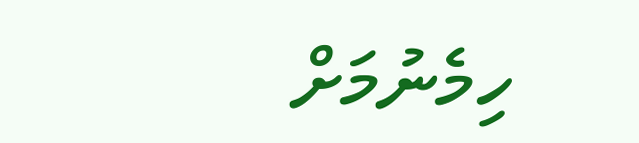ހިމެނުމަށް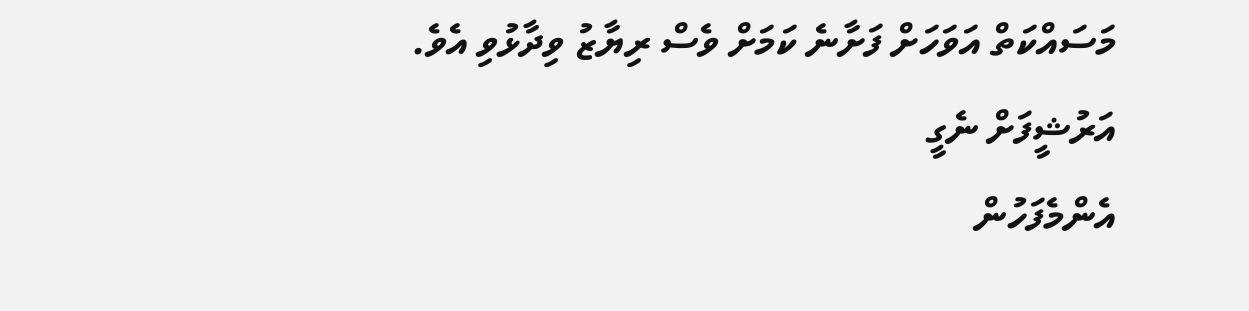މަސައްކަތް އަވަހަށް ފަށާނެ ކަމަށް ވެސް ރިޔާޒު ވިދާޅުވި އެވެ.
އަރުޝީފަށް ނެގީ
އެންމެފަހުން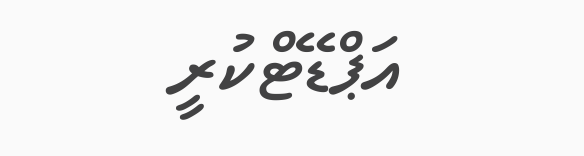އަޕްޑޭޓްކުރީ